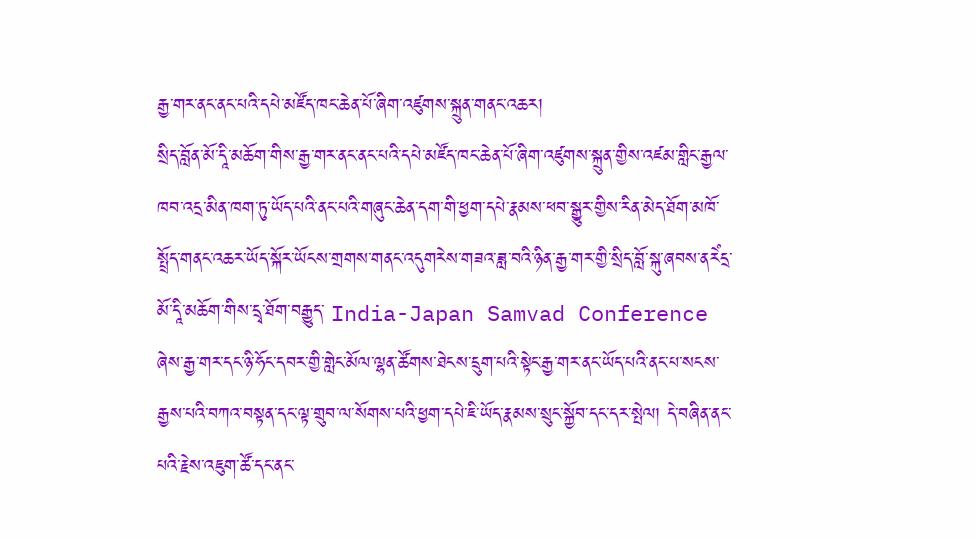རྒྱ་གར་ནང་ནང་པའི་དཔེ་མཛོད་ཁང་ཆེན་པོ་ཞིག་འཛུགས་སྐྲུན་གནང་འཆར།
སྲིད་བློན་མོ་དཱི་མཆོག་གིས་རྒྱ་གར་ནང་ནང་པའི་དཔེ་མཛོད་ཁང་ཆེན་པོ་ཞིག་འཛུགས་སྐྲུན་གྱིས་འཛམ་གླིང་རྒྱལ་ཁབ་འདྲ་མིན་ཁག་ཏུ་ཡོད་པའི་ནང་པའི་གཞུང་ཆེན་དག་གི་ཕྱག་དཔེ་རྣམས་ཕབ་སྒྱུར་གྱིས་རིན་མེད་ཐོག་མཁོ་སྤྲོད་གནང་འཆར་ཡོད་སྐོར་ཡོངས་གྲགས་གནང་འདུགརེས་གཟའ་ཟླ་བའི་ཉིན་རྒྱ་གར་གྱི་སྲིད་བློ་སྐུ་ཞབས་ནརེཾདྲ་མོ་དཱི་མཆོག་གིས་དྲྭ་ཐོག་བརྒྱུད་ India-Japan Samvad Conference ཞེས་རྒྱ་གར་དང་ཉི་ཧོང་དབར་གྱི་གླེང་མོལ་ལྷན་ཚོགས་ཐེངས་དྲུག་པའི་སྟེང་རྒྱ་གར་ནང་ཡོད་པའི་ནང་པ་སངས་རྒྱས་པའི་བཀའ་བསྟན་དང་ལྟ་གྲུབ་ལ་སོགས་པའི་ཕྱག་དཔེ་ཇི་ཡོད་རྣམས་སྲུང་སྐྱོབ་དང་དར་སྤེལ། དེ་བཞིན་ནང་པའི་རྗེས་འཇུག་ཚོ་དང་ནང་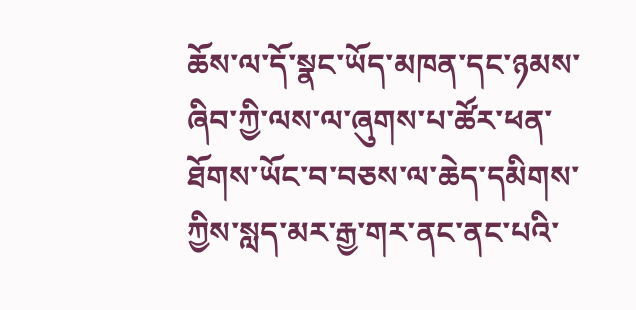ཆོས་ལ་དོ་སྣང་ཡོད་མཁན་དང་ཉམས་ཞིབ་ཀྱི་ལས་ལ་ཞུགས་པ་ཚོར་ཕན་ཐོགས་ཡོང་བ་བཅས་ལ་ཆེད་དམིགས་ཀྱིས་སླད་མར་རྒྱ་གར་ནང་ནང་པའི་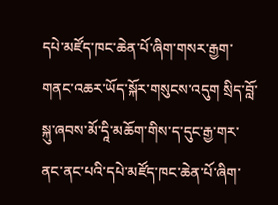དཔེ་མཛོད་ཁང་ཆེན་པོ་ཞིག་གསར་རྒྱག་གནང་འཆར་ཡོད་སྐོར་གསུངས་འདུག སྲིད་བློ་སྐུ་ཞབས་མོ་དཱི་མཆོག་གིས་ད་དུང་རྒྱ་གར་ནང་ནང་པའི་དཔེ་མཛོད་ཁང་ཆེན་པོ་ཞིག་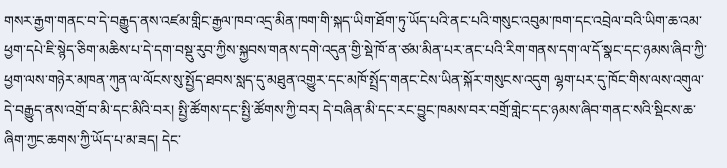གསར་རྒྱག་གནང་བ་དེ་བརྒྱུད་ནས་འཛམ་གླིང་རྒྱལ་ཁབ་འདྲ་མིན་ཁག་གི་སྐད་ཡིག་ཐོག་ཏུ་ཡོད་པའི་ནང་པའི་གསུང་འབུམ་ཁག་དང་འབྲེལ་བའི་ཡིག་ཆ་འམ་ཕྱག་དཔེ་ཇི་སྙེད་ཅིག་མཆིས་པ་དེ་དག་བསྡུ་རུབ་ཀྱིས་སྐྱབས་གནས་དགེ་འདུན་གྱི་སྡེ་ཁོ་ན་ཙམ་མིན་པར་ནང་པའི་རིག་གནས་དག་ལ་དོ་སྣང་དང་ཉམས་ཞིབ་ཀྱི་ཕྱག་ལས་གཉེར་མཁན་ཀུན་ལ་ལོངས་སུ་སྤྱོད་ཐབས་སླད་དུ་མཐུན་འགྱུར་དང་མཁོ་སྤྲོད་གནང་ངེས་ཡིན་སྐོར་གསུངས་འདུག ལྷག་པར་དུ་ཁོང་གིས་ལས་འགུལ་དེ་བརྒྱུད་ནས་འགྲོ་བ་མི་དང་མིའི་བར། སྤྱི་ཚོགས་དང་སྤྱི་ཚོགས་ཀྱི་བར། དེ་བཞིན་མི་དང་རང་བྱུང་ཁམས་བར་བགྲོ་གླེང་དང་ཉམས་ཞིབ་གནང་སའི་སྡིངས་ཆ་ཞིག་ཀྱང་ཆགས་ཀྱི་ཡོད་པ་མ་ཟད། དེང་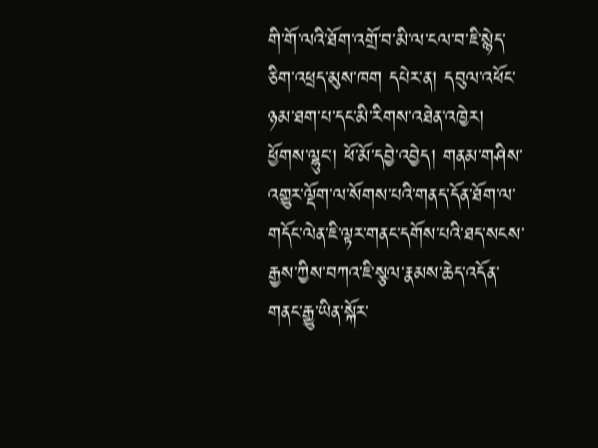གི་གོ་ལའི་ཐོག་འགྲོ་བ་མི་ལ་ངལ་བ་ཇི་སྙེད་ཅིག་འཕྲད་མུས་ཁག དཔེར་ན། དབུལ་འཕོང་ཉམ་ཐག་པ་དང་མི་རིགས་འཐེན་འཁྱེར། ཕྱོགས་ལྷུང་། ཕོ་མོ་དབྱེ་འབྱེད། གནམ་གཤིས་འགྱུར་ལྡོག་ལ་སོགས་པའི་གནད་དོན་ཐོག་ལ་གདོང་ལེན་ཇི་ལྟར་གནང་དགོས་པའི་ཐད་སངས་རྒྱས་ཀྱིས་བཀའ་ཇི་སྩལ་རྣམས་ཆེད་འདོན་གནང་རྒྱུ་ཡིན་སྐོར་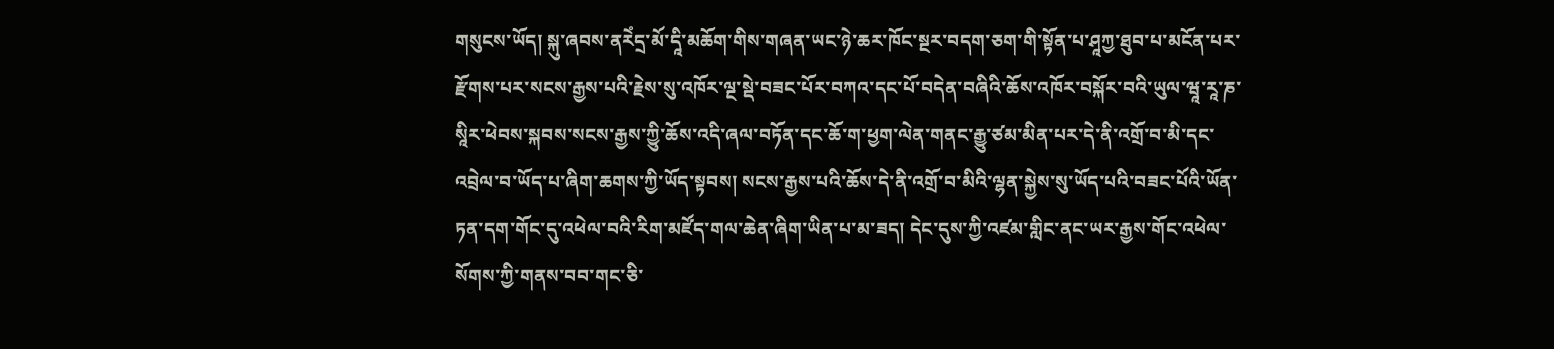གསུངས་ཡོད། སྐུ་ཞབས་ནརེཾདྲ་མོ་དཱི་མཆོག་གིས་གཞན་ཡང་ཉེ་ཆར་ཁོང་སྔར་བདག་ཅག་གི་སྟོན་པ་ཤཱཀྱ་ཐུབ་པ་མངོན་པར་རྫོགས་པར་སངས་རྒྱས་པའི་རྗེས་སུ་འཁོར་ལྔ་སྡེ་བཟང་པོར་བཀའ་དང་པོ་བདེན་བཞིའི་ཆོས་འཁོར་བསྐོར་བའི་ཡུལ་ཝཱ་རཱ་ཎ་སཱིར་ཕེབས་སྐབས་སངས་རྒྱས་ཀྱིུ་ཆོས་འདི་ཞལ་བཏོན་དང་ཆོ་ག་ཕྱག་ལེན་གནང་རྒྱུ་ཙམ་མིན་པར་དེ་ནི་འགྲོ་བ་མི་དང་འབྲེལ་བ་ཡོད་པ་ཞིག་ཆགས་ཀྱི་ཡོད་སྟབས། སངས་རྒྱས་པའི་ཆོས་དེ་ནི་འགྲོ་བ་མིའི་ལྷན་སྐྱེས་སུ་ཡོད་པའི་བཟང་པོའི་ཡོན་ཏན་དག་གོང་དུ་འཕེལ་བའི་རིག་མཛོད་གལ་ཆེན་ཞིག་ཡིན་པ་མ་ཟད། དེང་དུས་ཀྱི་འཛམ་གླིང་ནང་ཡར་རྒྱས་གོང་འཕེལ་སོགས་ཀྱི་གནས་བབ་གང་ཅི་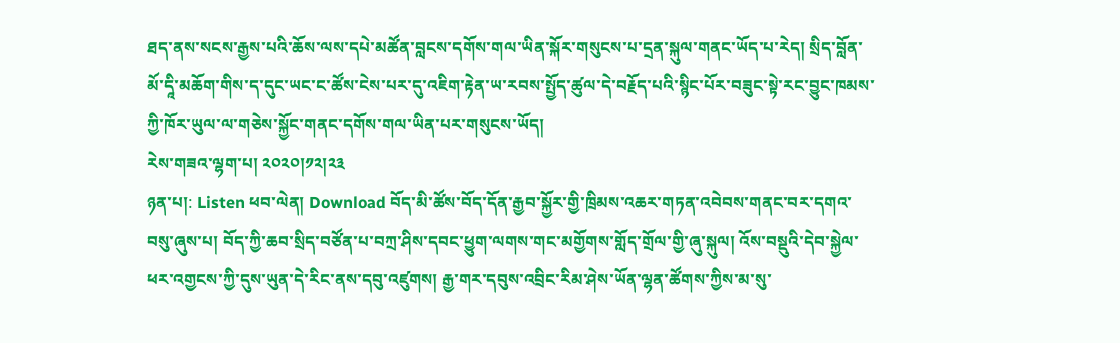ཐད་ནས་སངས་རྒྱས་པའི་ཆོས་ལས་དཔེ་མཚོན་བླངས་དགོས་གལ་ཡིན་སྐོར་གསུངས་པ་དྲན་སྐུལ་གནང་ཡོད་པ་རེད། སྲིད་བློན་མོ་དཱི་མཆོག་གིས་ད་དུང་ཡང་ང་ཚོས་ངེས་པར་དུ་འཇིག་རྟེན་ཡ་རབས་སྤྱོད་ཚུལ་དེ་བརྗོད་པའི་སྙིང་པོར་བཟུང་སྟེ་རང་བྱུང་ཁམས་ཀྱི་ཁོར་ཡུལ་ལ་གཅེས་སྐྱོང་གནང་དགོས་གལ་ཡིན་པར་གསུངས་ཡོད།
རེས་གཟའ་ལྷག་པ། ༢༠༢༠།༡༢།༢༣
ཉན་པ།: Listen ཕབ་ལེན། Download བོད་མི་ཚོས་བོད་དོན་རྒྱབ་སྐྱོར་གྱི་ཁྲིམས་འཆར་གཏན་འབེབས་གནང་བར་དགའ་བསུ་ཞུས་པ། བོད་ཀྱི་ཆབ་སྲིད་བཙོན་པ་བཀྲ་ཤིས་དབང་ཕྱུག་ལགས་གང་མགྱོགས་གློད་གྲོལ་གྱི་ཞུ་སྐུལ། འོས་བསྡུའི་དེབ་སྐྱེལ་ཕར་འགྱངས་ཀྱི་དུས་ཡུན་དེ་རིང་ནས་དབུ་འཛུགས། རྒྱ་གར་དབུས་འབྲིང་རིམ་ཤེས་ཡོན་ལྷན་ཚོགས་ཀྱིས་མ་སུ་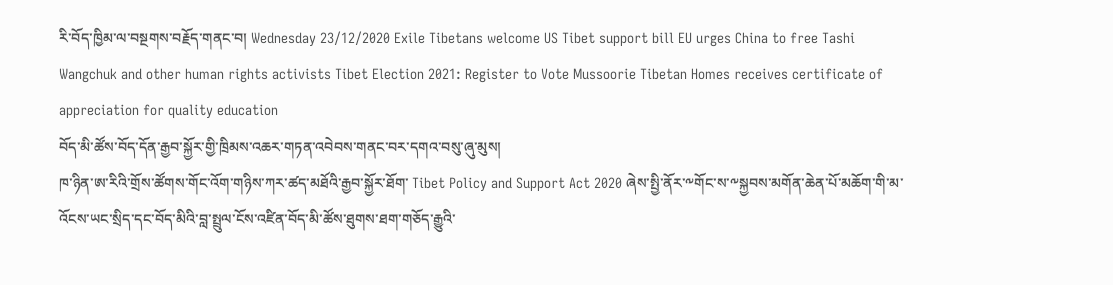རི་བོད་ཁྱིམ་ལ་བསྔགས་བརྗོད་གནང་བ། Wednesday 23/12/2020 Exile Tibetans welcome US Tibet support bill EU urges China to free Tashi Wangchuk and other human rights activists Tibet Election 2021: Register to Vote Mussoorie Tibetan Homes receives certificate of appreciation for quality education
བོད་མི་ཚོས་བོད་དོན་རྒྱབ་སྐྱོར་གྱི་ཁྲིམས་འཆར་གཏན་འབེབས་གནང་བར་དགའ་བསུ་ཞུ་མུས།
ཁ་ཉིན་ཨ་རིའི་གྲོས་ཚོགས་གོང་འོག་གཉིས་ཀར་ཚད་མཐོའི་རྒྱབ་སྐྱོར་ཐོག་ Tibet Policy and Support Act 2020 ཞེས་སྤྱི་ནོར་༸གོང་ས་༸སྐྱབས་མགོན་ཆེན་པོ་མཆོག་གི་མ་འོངས་ཡང་སྲིད་དང་བོད་མིའི་བླ་སྤྲུལ་ངོས་འཛིན་བོད་མི་ཚོས་ཐུགས་ཐག་གཅོད་རྒྱུའི་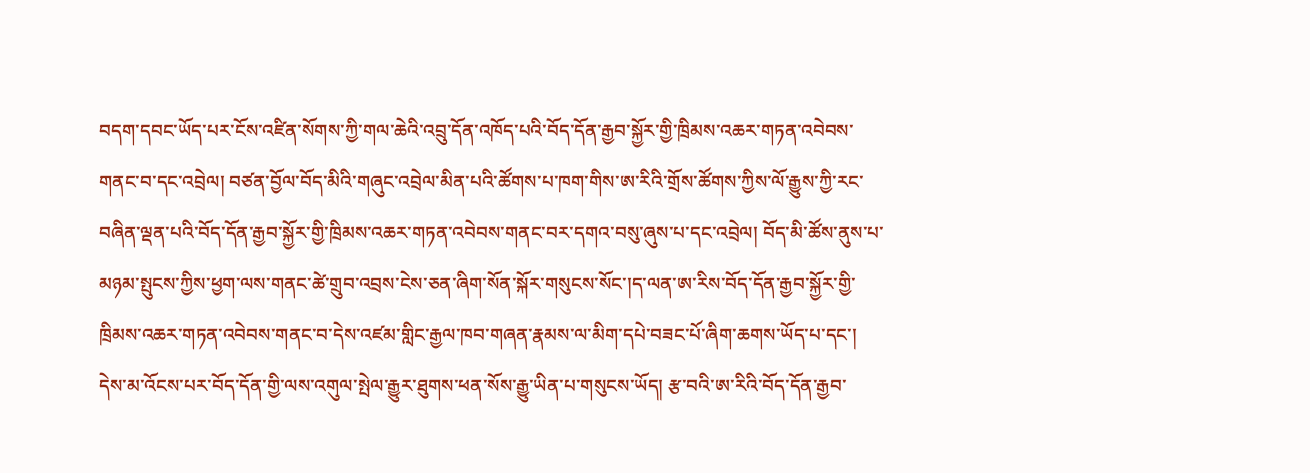བདག་དབང་ཡོད་པར་ངོས་འཛིན་སོགས་ཀྱི་གལ་ཆེའི་འབྲུ་དོན་འཁོད་པའི་བོད་དོན་རྒྱབ་སྐྱོར་གྱི་ཁྲིམས་འཆར་གཏན་འབེབས་གནང་བ་དང་འབྲེལ། བཙན་བྱོལ་བོད་མིའི་གཞུང་འབྲེལ་མིན་པའི་ཚོགས་པ་ཁག་གིས་ཨ་རིའི་གྲོས་ཚོགས་ཀྱིས་ལོ་རྒྱུས་ཀྱི་རང་བཞིན་ལྡན་པའི་བོད་དོན་རྒྱབ་སྐྱོར་གྱི་ཁྲིམས་འཆར་གཏན་འབེབས་གནང་བར་དགའ་བསུ་ཞུས་པ་དང་འབྲེལ། བོད་མི་ཚོས་ནུས་པ་མཉམ་སྤུངས་ཀྱིས་ཕྱག་ལས་གནང་ཚེ་གྲུབ་འབྲས་ངེས་ཅན་ཞིག་སོན་སྐོར་གསུངས་སོང་།ད་ལན་ཨ་རིས་བོད་དོན་རྒྱབ་སྐྱོར་གྱི་ཁྲིམས་འཆར་གཏན་འབེབས་གནང་བ་དེས་འཛམ་གླིང་རྒྱལ་ཁབ་གཞན་རྣམས་ལ་མིག་དཔེ་བཟང་པོ་ཞིག་ཆགས་ཡོད་པ་དང་། དེས་མ་འོངས་པར་བོད་དོན་གྱི་ལས་འགུལ་སྤེལ་རྒྱུར་ཐུགས་ཕན་སོས་རྒྱུ་ཡིན་པ་གསུངས་ཡོད། རྩ་བའི་ཨ་རིའི་བོད་དོན་རྒྱབ་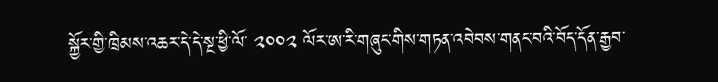སྐྱོར་གྱི་ཁྲིམས་འཆར་དེ་དེ་སྔ་ཕྱི་ལོ་ ༢༠༠༢ ལོར་ཨ་རི་གཞུང་གིས་གཏན་འབེབས་གནང་བའི་བོད་དོན་རྒྱབ་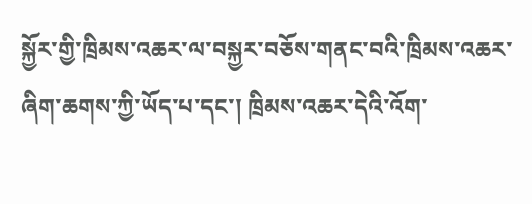སྐྱོར་གྱི་ཁྲིམས་འཆར་ལ་བསྐྱར་བཅོས་གནང་བའི་ཁྲིམས་འཆར་ཞིག་ཆགས་ཀྱི་ཡོད་པ་དང་། ཁྲིམས་འཆར་དེའི་འོག་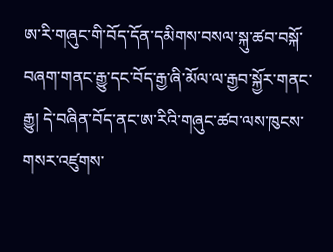ཨ་རི་གཞུང་གི་བོད་དོན་དམིགས་བསལ་སྐུ་ཚབ་བསྐོ་བཞག་གནང་རྒྱུ་དང་བོད་རྒྱ་ཞི་མོལ་ལ་རྒྱབ་སྐྱོར་གནང་རྒྱུ། དེ་བཞིན་བོད་ནང་ཨ་རིའི་གཞུང་ཚབ་ལས་ཁུངས་གསར་འཛུགས་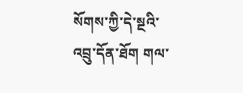སོགས་ཀྱི་དེ་སྔའི་འབྲུ་དོན་ཐོག གལ་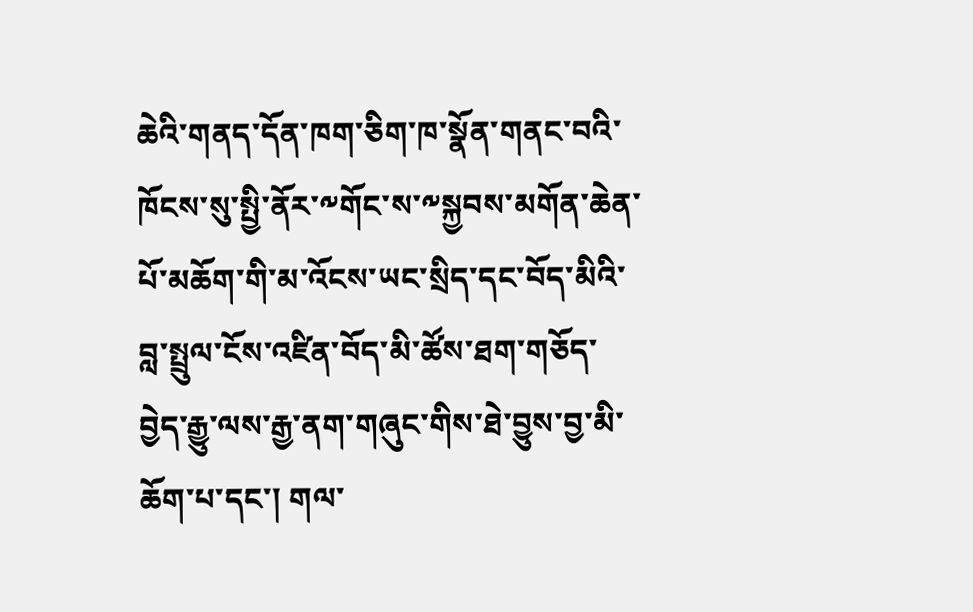ཆེའི་གནད་དོན་ཁག་ཅིག་ཁ་སྣོན་གནང་བའི་ཁོངས་སུ་སྤྱི་ནོར་༸གོང་ས་༸སྐྱབས་མགོན་ཆེན་པོ་མཆོག་གི་མ་འོངས་ཡང་སྲིད་དང་བོད་མིའི་བླ་སྤྲུལ་ངོས་འཛིན་བོད་མི་ཚོས་ཐག་གཅོད་བྱེད་རྒྱུ་ལས་རྒྱ་ནག་གཞུང་གིས་ཐེ་བྱུས་བྱ་མི་ཆོག་པ་དང་། གལ་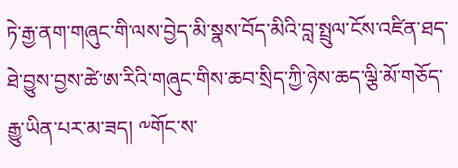ཏེ་རྒྱ་ནག་གཞུང་གི་ལས་བྱེད་མི་སྣས་བོད་མིའི་བླ་སྤྲུལ་ངོས་འཛིན་ཐད་ཐེ་བྱུས་བྱས་ཚེ་ཨ་རིའི་གཞུང་གིས་ཆབ་སྲིད་ཀྱི་ཉེས་ཆད་ལྕི་མོ་གཅོད་རྒྱུ་ཡིན་པར་མ་ཟད། ༸གོང་ས་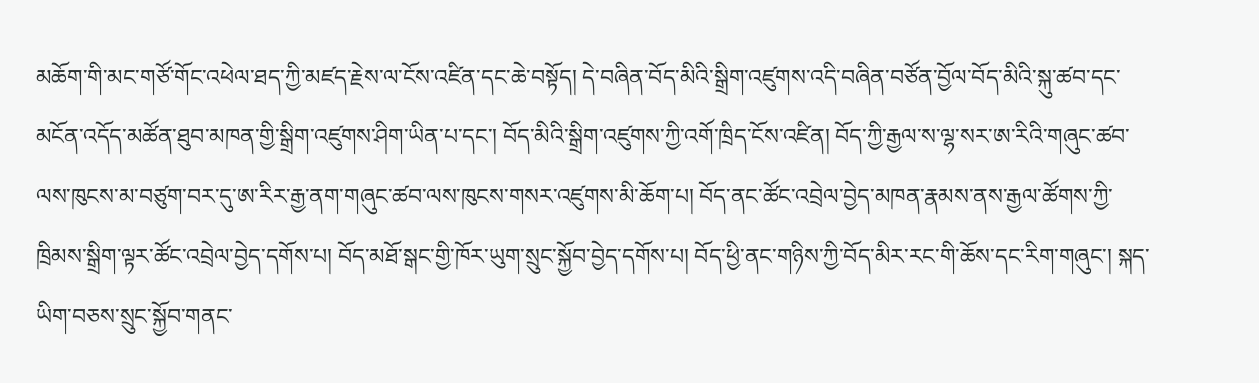མཆོག་གི་མང་གཙོ་གོང་འཕེལ་ཐད་ཀྱི་མཛད་རྗེས་ལ་ངོས་འཛིན་དང་ཆེ་བསྟོད། དེ་བཞིན་བོད་མིའི་སྒྲིག་འཛུགས་འདི་བཞིན་བཙོན་བྱོལ་བོད་མིའི་སྐུ་ཚབ་དང་མངོན་འདོད་མཚོན་ཐུབ་མཁན་གྱི་སྒྲིག་འཛུགས་ཤིག་ཡིན་པ་དང་། བོད་མིའི་སྒྲིག་འཛུགས་ཀྱི་འགོ་ཁྲིད་ངོས་འཛིན། བོད་ཀྱི་རྒྱལ་ས་ལྷ་སར་ཨ་རིའི་གཞུང་ཚབ་ལས་ཁུངས་མ་བཙུག་བར་དུ་ཨ་རིར་རྒྱ་ནག་གཞུང་ཚབ་ལས་ཁུངས་གསར་འཛུགས་མི་ཆོག་པ། བོད་ནང་ཚོང་འབྲེལ་བྱེད་མཁན་རྣམས་ནས་རྒྱལ་ཚོགས་ཀྱི་ཁྲིམས་སྒྲིག་ལྟར་ཚོང་འབྲེལ་བྱེད་དགོས་པ། བོད་མཐོ་སྒང་གྱི་ཁོར་ཡུག་སྲུང་སྐྱོབ་བྱེད་དགོས་པ། བོད་ཕྱི་ནང་གཉིས་ཀྱི་བོད་མིར་རང་གི་ཆོས་དང་རིག་གཞུང་། སྐད་ཡིག་བཅས་སྲུང་སྐྱོབ་གནང་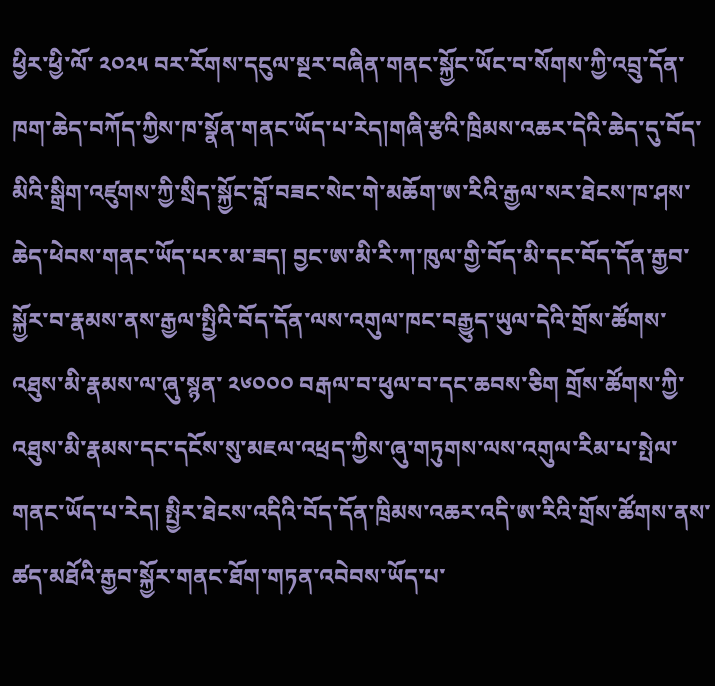ཕྱིར་ཕྱི་ལོ་ ༢༠༢༥ བར་རོགས་དངུལ་སྔར་བཞིན་གནང་སྐྱོང་ཡོང་བ་སོགས་ཀྱི་འབྲུ་དོན་ཁག་ཆེད་བཀོད་ཀྱིས་ཁ་སྣོན་གནང་ཡོད་པ་རེད།གཞི་རྩའི་ཁྲིམས་འཆར་དེའི་ཆེད་དུ་བོད་མིའི་སྒྲིག་འཛུགས་ཀྱི་སྲིད་སྐྱོང་བློ་བཟང་སེང་གེ་མཆོག་ཨ་རིའི་རྒྱལ་སར་ཐེངས་ཁ་ཤས་ཆེད་ཕེབས་གནང་ཡོད་པར་མ་ཟད། བྱང་ཨ་མི་རི་ཀ་ཁུལ་གྱི་བོད་མི་དང་བོད་དོན་རྒྱབ་སྐྱོར་བ་རྣམས་ནས་རྒྱལ་སྤྱིའི་བོད་དོན་ལས་འགུལ་ཁང་བརྒྱུད་ཡུལ་དེའི་གྲོས་ཚོགས་འཐུས་མི་རྣམས་ལ་ཞུ་སྙན་ ༢༦༠༠༠ བརྒལ་བ་ཕུལ་བ་དང་ཆབས་ཅིག གྲོས་ཚོགས་ཀྱི་འཐུས་མི་རྣམས་དང་དངོས་སུ་མཇལ་འཕྲད་ཀྱིས་ཞུ་གཏུགས་ལས་འགུལ་རིམ་པ་སྤེལ་གནང་ཡོད་པ་རེད། སྤྱིར་ཐེངས་འདིའི་བོད་དོན་ཁྲིམས་འཆར་འདི་ཨ་རིའི་གྲོས་ཚོགས་ནས་ཚད་མཐོའི་རྒྱབ་སྐྱོར་གནང་ཐོག་གཏན་འབེབས་ཡོད་པ་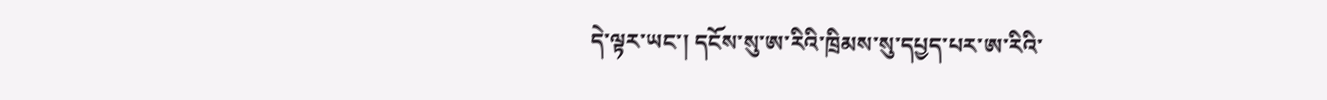དེ་ལྟར་ཡང་། དངོས་སུ་ཨ་རིའི་ཁྲིམས་སུ་དཔྱད་པར་ཨ་རིའི་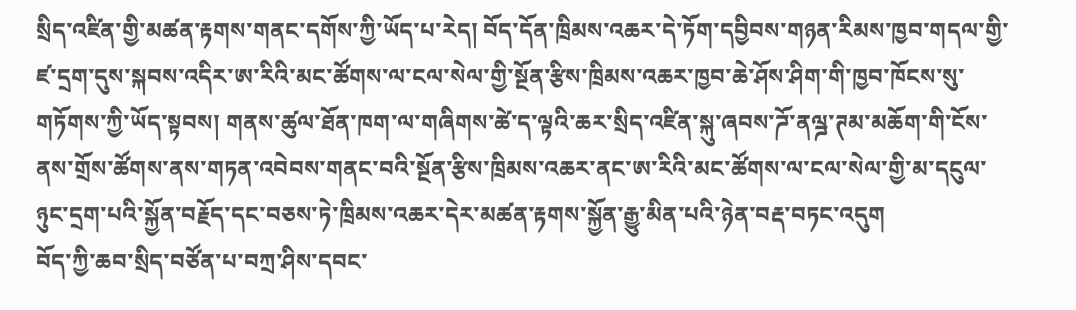སྲིད་འཛིན་གྱི་མཚན་རྟགས་གནང་དགོས་ཀྱི་ཡོད་པ་རེད། བོད་དོན་ཁྲིམས་འཆར་དེ་ཏོག་དབྱིབས་གཉན་རིམས་ཁྱབ་གདལ་གྱི་ཛ་དྲག་དུས་སྐབས་འདིར་ཨ་རིའི་མང་ཚོགས་ལ་ངལ་སེལ་གྱི་སྔོན་རྩིས་ཁྲིམས་འཆར་ཁྱབ་ཆེ་ཤོས་ཤིག་གི་ཁྱབ་ཁོངས་སུ་གཏོགས་ཀྱི་ཡོད་སྟབས། གནས་ཚུལ་ཐོན་ཁག་ལ་གཞིགས་ཚེ་ད་ལྟའི་ཆར་སྲིད་འཛིན་སྐུ་ཞབས་ཌོ་ནལྜ་ཊམ་མཆོག་གི་ངོས་ནས་གྲོས་ཚོགས་ནས་གཏན་འབེབས་གནང་བའི་སྔོན་རྩིས་ཁྲིམས་འཆར་ནང་ཨ་རིའི་མང་ཚོགས་ལ་ངལ་སེལ་གྱི་མ་དངུལ་ཉུང་དྲག་པའི་སྐྱོན་བརྗོད་དང་བཅས་ཏེ་ཁྲིམས་འཆར་དེར་མཚན་རྟགས་སྐྱོན་རྒྱུ་མིན་པའི་ཉེན་བརྡ་བཏང་འདུག
བོད་ཀྱི་ཆབ་སྲིད་བཙོན་པ་བཀྲ་ཤིས་དབང་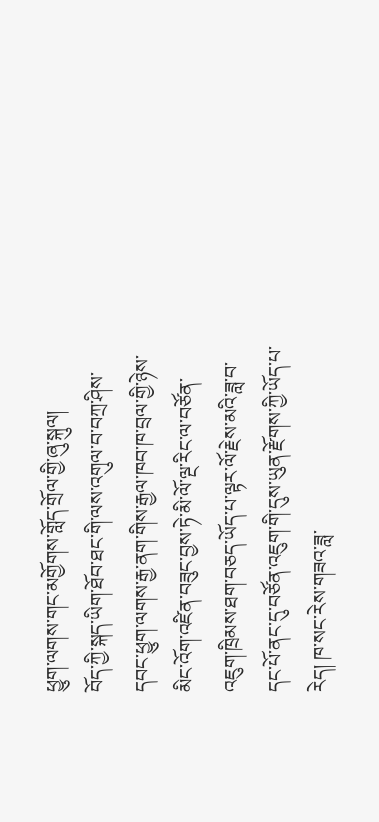ཕྱུག་ལགས་གང་མགྱོགས་གློད་གྲོལ་གྱི་ཞུ་སྐུལ།
བོད་ཀྱི་སྐད་ཡིག་ཐོབ་ཐང་གི་ལས་འགུལ་བ་བཀྲ་ཤིས་དབང་ཕྱུག་ལགས་རྒྱ་ནག་གིས་རྒྱལ་ཁབ་ཁ་བྲལ་གྱི་ཉེས་མིང་འོག་འཛིན་བཟུང་བྱས་ཏེ་མི་ལོ་ལྔ་རིང་ལ་བཙོན་འཇུག་ཁྲིམས་ཐག་བཅད་ཡོད་པ་ལྟར་ལོ་རྗེས་མའི་ཟླ་བ་དང་པོ་ནང་དུ་བཙོན་འཇུག་གི་དུས་ཡུན་རྫོགས་ཀྱི་ཡོད་པ་རེད། ཁ་སང་རེས་གཟའ་ཟླ་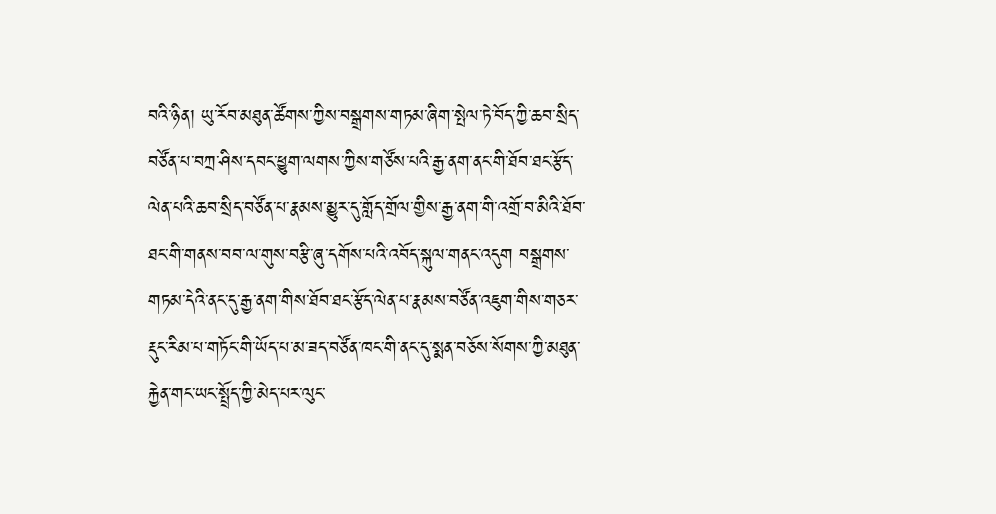བའི་ཉིན། ཡུ་རོབ་མཐུན་ཚོགས་ཀྱིས་བསྒྲགས་གཏམ་ཞིག་སྤེལ་ཏེ་བོད་ཀྱི་ཆབ་སྲིད་བཙོན་པ་བཀྲ་ཤིས་དབང་ཕྱུག་ལགས་ཀྱིས་གཙོས་པའི་རྒྱ་ནག་ནང་གི་ཐོབ་ཐང་རྩོད་ལེན་པའི་ཆབ་སྲིད་བཙོན་པ་རྣམས་མྱུར་དུ་གློད་གྲོལ་གྱིས་རྒྱ་ནག་གི་འགྲོ་བ་མིའི་ཐོབ་ཐང་གི་གནས་བབ་ལ་གུས་བརྩི་ཞུ་དགོས་པའི་འབོད་སྐུལ་གནང་འདུག བསྒྲགས་གཏམ་དེའི་ནང་དུ་རྒྱ་ནག་གིས་ཐོབ་ཐང་རྩོད་ལེན་པ་རྣམས་བཙོན་འཇུག་གིས་གཅར་རྡུང་རིམ་པ་གཏོང་གི་ཡོད་པ་མ་ཟད་བཙོན་ཁང་གི་ནང་དུ་སྨན་བཅོས་སོགས་ཀྱི་མཐུན་རྐྱེན་གང་ཡང་སྤྲོད་ཀྱི་མེད་པར་ལུང་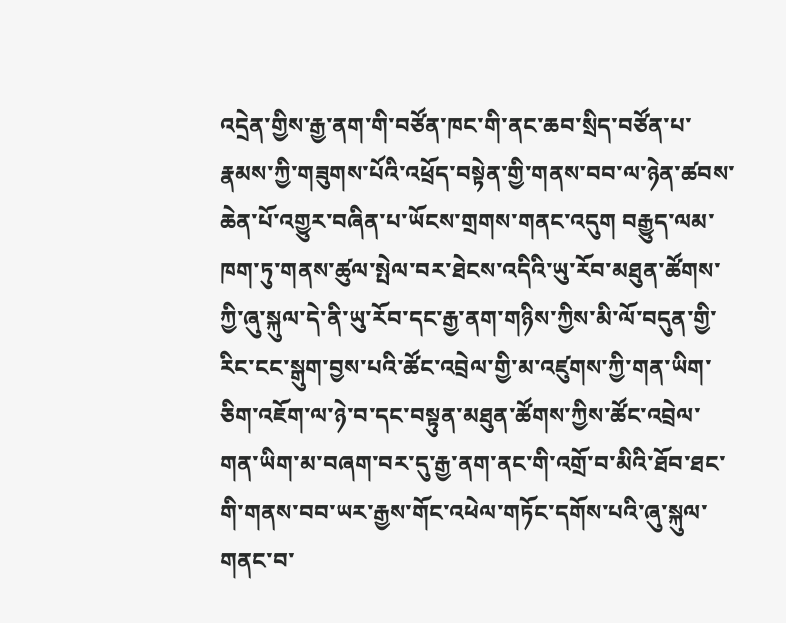འདྲེན་གྱིས་རྒྱ་ནག་གི་བཙོན་ཁང་གི་ནང་ཆབ་སྲིད་བཙོན་པ་རྣམས་ཀྱི་གཟུགས་པོའི་འཕྲོད་བསྟེན་གྱི་གནས་བབ་ལ་ཉེན་ཚབས་ཆེན་པོ་འགྱུར་བཞིན་པ་ཡོངས་གྲགས་གནང་འདུག བརྒྱུད་ལམ་ཁག་ཏུ་གནས་ཚུལ་སྤེལ་བར་ཐེངས་འདིའི་ཡུ་རོབ་མཐུན་ཚོགས་ཀྱི་ཞུ་སྐུལ་དེ་ནི་ཡུ་རོབ་དང་རྒྱ་ནག་གཉིས་ཀྱིས་མི་ལོ་བདུན་གྱི་རིང་ངང་སྒུག་བྱས་པའི་ཚོང་འབྲེལ་གྱི་མ་འཛུགས་ཀྱི་གན་ཡིག་ཅིག་འཇོག་ལ་ཉེ་བ་དང་བསྟུན་མཐུན་ཚོགས་ཀྱིས་ཚོང་འབྲེལ་གན་ཡིག་མ་བཞག་བར་དུ་རྒྱ་ནག་ནང་གི་འགྲོ་བ་མིའི་ཐོབ་ཐང་གི་གནས་བབ་ཡར་རྒྱས་གོང་འཕེལ་གཏོང་དགོས་པའི་ཞུ་སྐུལ་གནང་བ་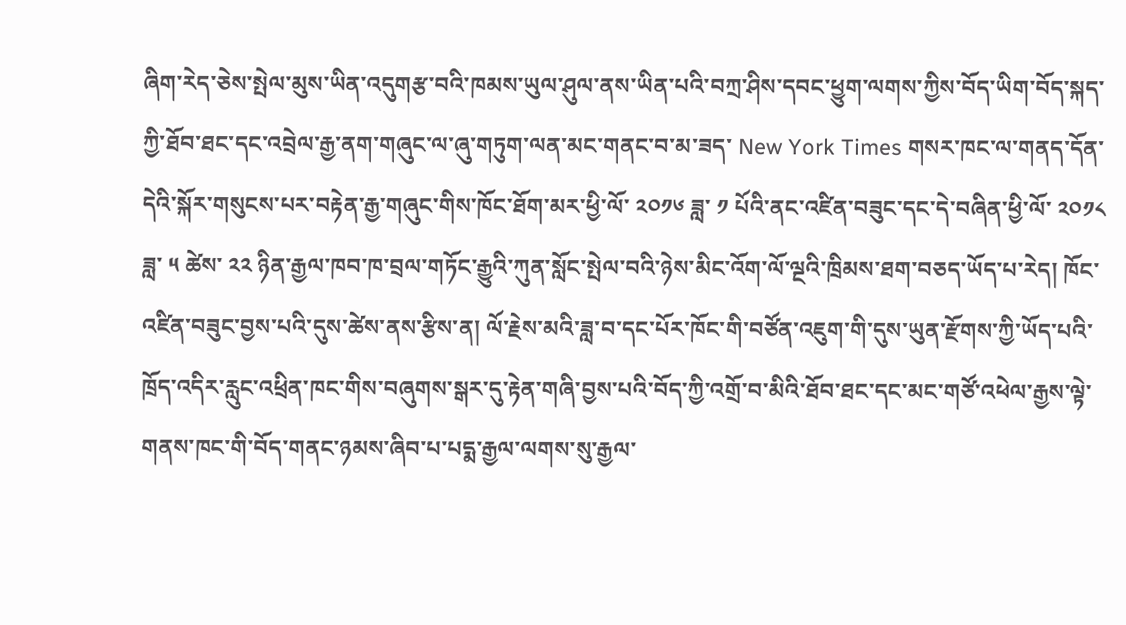ཞིག་རེད་ཅེས་སྤེལ་མུས་ཡིན་འདུགརྩ་བའི་ཁམས་ཡུལ་ཤུལ་ནས་ཡིན་པའི་བཀྲ་ཤིས་དབང་ཕྱུག་ལགས་ཀྱིས་བོད་ཡིག་བོད་སྐད་ཀྱི་ཐོབ་ཐང་དང་འབྲེལ་རྒྱ་ནག་གཞུང་ལ་ཞུ་གཏུག་ལན་མང་གནང་བ་མ་ཟད་ New York Times གསར་ཁང་ལ་གནད་དོན་དེའི་སྐོར་གསུངས་པར་བརྟེན་རྒྱ་གཞུང་གིས་ཁོང་ཐོག་མར་ཕྱི་ལོ་ ༢༠༡༦ ཟླ་ ༡ པོའི་ནང་འཛིན་བཟུང་དང་དེ་བཞིན་ཕྱི་ལོ་ ༢༠༡༨ ཟླ་ ༥ ཚེས་ ༢༢ ཉིན་རྒྱལ་ཁབ་ཁ་བྲལ་གཏོང་རྒྱུའི་ཀུན་སློང་སྤེལ་བའི་ཉེས་མིང་འོག་ལོ་ལྔའི་ཁྲིམས་ཐག་བཅད་ཡོད་པ་རེད། ཁོང་འཛིན་བཟུང་བྱས་པའི་དུས་ཚེས་ནས་རྩིས་ན། ལོ་རྗེས་མའི་ཟླ་བ་དང་པོར་ཁོང་གི་བཙོན་འཇུག་གི་དུས་ཡུན་རྫོགས་ཀྱི་ཡོད་པའི་ཁྲོད་འདིར་རླུང་འཕྲིན་ཁང་གིས་བཞུགས་སྒར་དུ་རྟེན་གཞི་བྱས་པའི་བོད་ཀྱི་འགྲོ་བ་མིའི་ཐོབ་ཐང་དང་མང་གཙོ་འཕེལ་རྒྱས་ལྟེ་གནས་ཁང་གི་བོད་གནང་ཉམས་ཞིབ་པ་པདྨ་རྒྱལ་ལགས་སུ་རྒྱལ་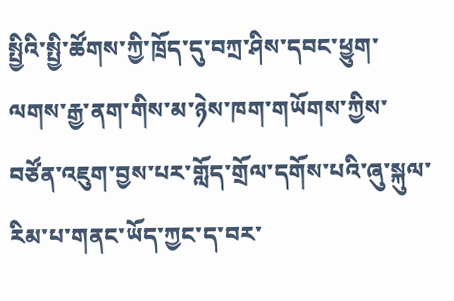སྤྱིའི་སྤྱི་ཚོགས་ཀྱི་ཁྲོད་དུ་བཀྲ་ཤིས་དབང་ཕྱུག་ལགས་རྒྱ་ནག་གིས་མ་ཉེས་ཁག་གཡོགས་ཀྱིས་བཙོན་འཇུག་བྱས་པར་གློད་གྲོལ་དགོས་པའི་ཞུ་སྐུལ་རིམ་པ་གནང་ཡོད་ཀྱང་ད་བར་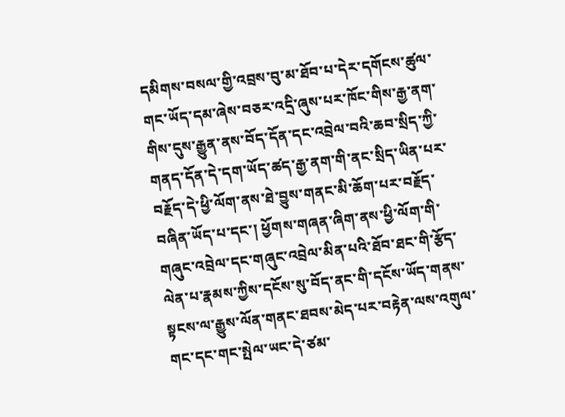དམིགས་བསལ་གྱི་འབྲས་བུ་མ་ཐོབ་པ་དེར་དགོངས་ཚུལ་གང་ཡོད་དམ་ཞེས་བཅར་འདྲི་ཞུས་པར་ཁོང་གིས་རྒྱ་ནག་གིས་དུས་རྒྱུན་ནས་བོད་དོན་དང་འབྲེལ་བའི་ཆབ་སྲིད་ཀྱི་གནད་དོན་དེ་དག་ཡོད་ཚད་རྒྱ་ནག་གི་ནང་སྲིད་ཡིན་པར་བརྗོད་དེ་ཕྱི་ལོག་ནས་ཐེ་བྱུས་གནང་མི་ཆོག་པར་བརྗོད་བཞིན་ཡོད་པ་དང་། ཕྱོགས་གཞན་ཞིག་ནས་ཕྱི་ལོག་གི་གཞུང་འབྲེལ་དང་གཞུང་འབྲེལ་མིན་པའི་ཐོབ་ཐང་གི་རྩོད་ལེན་པ་རྣམས་ཀྱིས་དངོས་སུ་བོད་ནང་གི་དངོས་ཡོད་གནས་སྟངས་ལ་རྒྱུས་ལོན་གནང་ཐབས་མེད་པར་བརྟེན་ལས་འགུལ་གང་དང་གང་སྤེལ་ཡང་དེ་ཙམ་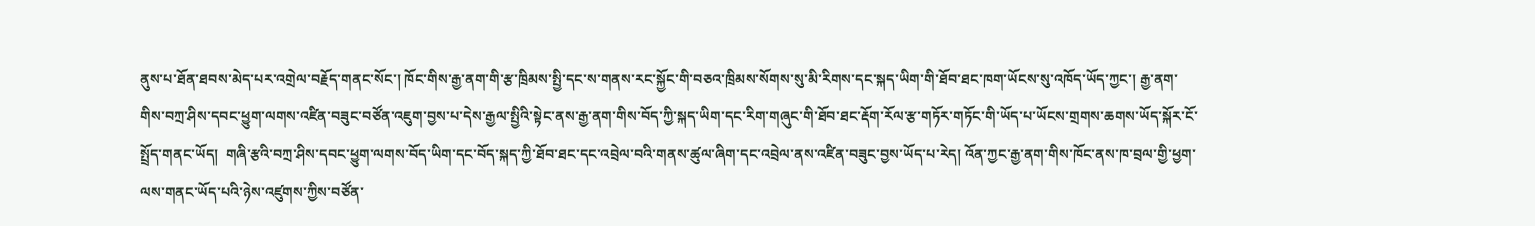ནུས་པ་ཐོན་ཐབས་མེད་པར་འགྲེལ་བརྗོད་གནང་སོང་། ཁོང་གིས་རྒྱ་ནག་གི་རྩ་ཁྲིམས་སྤྱི་དང་ས་གནས་རང་སྐྱོང་གི་བཅའ་ཁྲིམས་སོགས་སུ་མི་རིགས་དང་སྐད་ཡིག་གི་ཐོབ་ཐང་ཁག་ཡོངས་སུ་འཁོད་ཡོད་ཀྱང་། རྒྱ་ནག་གིས་བཀྲ་ཤིས་དབང་ཕྱུག་ལགས་འཛིན་བཟུང་བཙོན་འཇུག་བྱས་པ་དེས་རྒྱལ་སྤྱིའི་སྟེང་ནས་རྒྱ་ནག་གིས་བོད་ཀྱི་སྐད་ཡིག་དང་རིག་གཞུང་གི་ཐོབ་ཐང་རྡོག་རོལ་རྩ་གཏོར་གཏོང་གི་ཡོད་པ་ཡོངས་གྲགས་ཆགས་ཡོད་སྐོར་ངོ་སྤྲོད་གནང་ཡོད།  གཞི་རྩའི་བཀྲ་ཤིས་དབང་ཕྱུག་ལགས་བོད་ཡིག་དང་བོད་སྐད་ཀྱི་ཐོབ་ཐང་དང་འབྲེལ་བའི་གནས་ཚུལ་ཞིག་དང་འབྲེལ་ནས་འཛིན་བཟུང་བྱས་ཡོད་པ་རེད། འོན་ཀྱང་རྒྱ་ནག་གིས་ཁོང་ནས་ཁ་བྲལ་གྱི་ཕྱག་ལས་གནང་ཡོད་པའི་ཉེས་འཛུགས་ཀྱིས་བཙོན་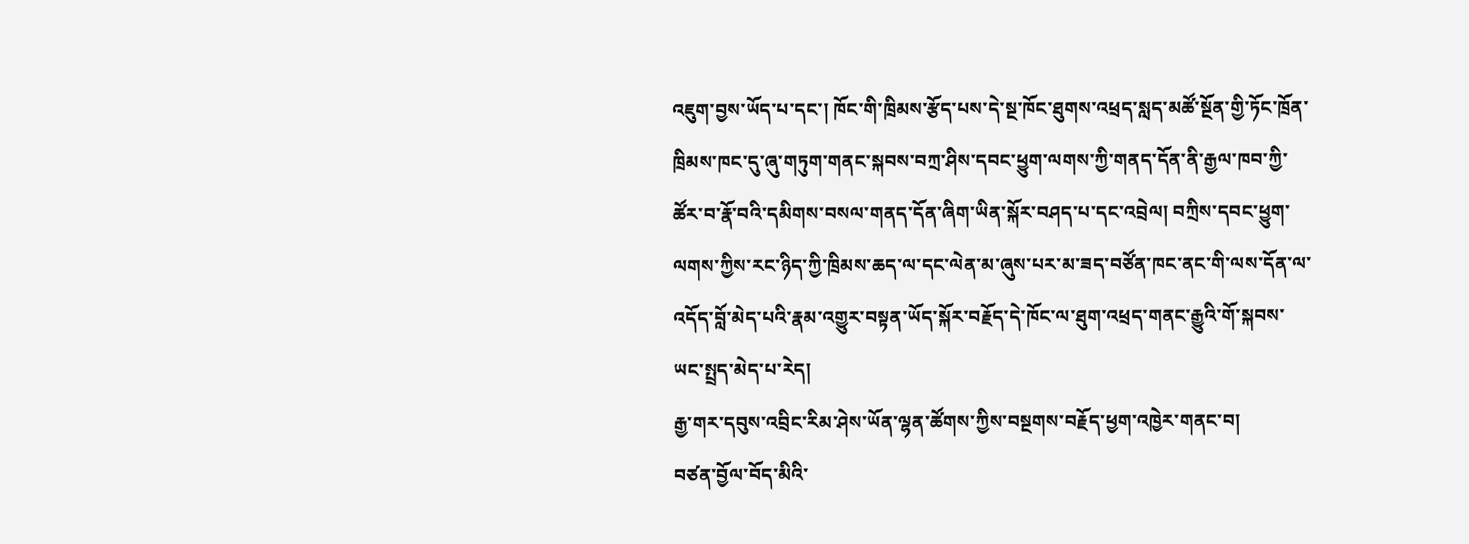འཇུག་བྱས་ཡོད་པ་དང་། ཁོང་གི་ཁྲིམས་རྩོད་པས་དེ་སྔ་ཁོང་ཐུགས་འཕྲད་སླད་མཚོ་སྔོན་གྱི་ཏོང་ཁྲོན་ཁྲིམས་ཁང་དུ་ཞུ་གཏུག་གནང་སྐབས་བཀྲ་ཤིས་དབང་ཕྱུག་ལགས་ཀྱི་གནད་དོན་ནི་རྒྱལ་ཁབ་ཀྱི་ཚོར་བ་རྣོ་བའི་དམིགས་བསལ་གནད་དོན་ཞིག་ཡིན་སྐོར་བཤད་པ་དང་འབྲེལ། བཀྲིས་དབང་ཕྱུག་ལགས་ཀྱིས་རང་ཉིད་ཀྱི་ཁྲིམས་ཆད་ལ་དང་ལེན་མ་ཞུས་པར་མ་ཟད་བཙོན་ཁང་ནང་གི་ལས་དོན་ལ་འདོད་བློ་མེད་པའི་རྣམ་འགྱུར་བསྟན་ཡོད་སྐོར་བརྗོད་དེ་ཁོང་ལ་ཐུག་འཕྲད་གནང་རྒྱུའི་གོ་སྐབས་ཡང་སྤྲད་མེད་པ་རེད།
རྒྱ་གར་དབུས་འབྲིང་རིམ་ཤེས་ཡོན་ལྷན་ཚོགས་ཀྱིས་བསྔགས་བརྗོད་ཕྱག་འཁྱེར་གནང་བ།
བཙན་བྱོལ་བོད་མིའི་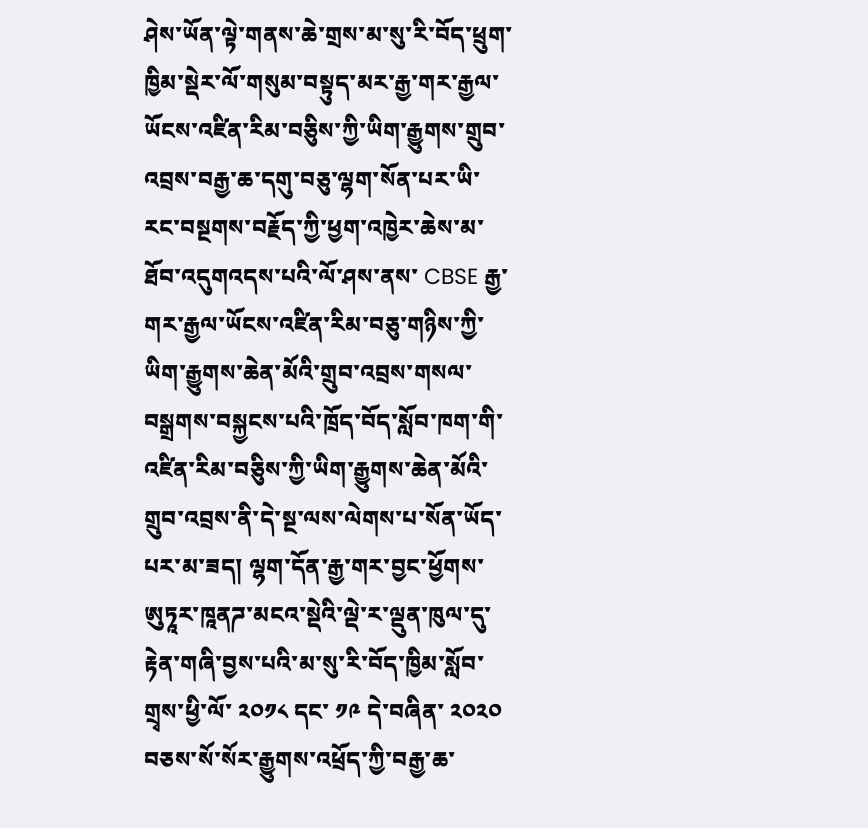ཤེས་ཡོན་ལྟེ་གནས་ཆེ་གྲས་མ་སུ་རི་བོད་ཕྲུག་ཁྱིམ་སྡེར་ལོ་གསུམ་བསྟུད་མར་རྒྱ་གར་རྒྱལ་ཡོངས་འཛིན་རིམ་བཅིུས་ཀྱི་ཡིག་རྒྱུགས་གྲུབ་འབྲས་བརྒྱ་ཆ་དགུ་བཅུ་ལྷག་སོན་པར་ཡི་རང་བསྔགས་བརྗོད་ཀྱི་ཕྱག་འཁྱེར་ཆེས་མ་ཐོབ་འདུགའདས་པའི་ལོ་ཤས་ནས་ CBSE རྒྱ་གར་རྒྱལ་ཡོངས་འཛིན་རིམ་བཅུ་གཉིས་ཀྱི་ཡིག་རྒྱུགས་ཆེན་མོའི་གྲུབ་འབྲས་གསལ་བསྒྲགས་བསྐྱངས་པའི་ཁྲོད་བོད་སློབ་ཁག་གི་འཛིན་རིམ་བཅིུས་ཀྱི་ཡིག་རྒྱུགས་ཆེན་མོའི་གྲུབ་འབྲས་ནི་དེ་སྔ་ལས་ལེགས་པ་སོན་ཡོད་པར་མ་ཟད། ལྷག་དོན་རྒྱ་གར་བྱང་ཕྱོགས་ཨུཏཱར་ཁཱནཌ་མངའ་སྡེའི་ལྡེ་ར་ལྡུན་ཁུལ་དུ་རྟེན་གཞི་བྱས་པའི་མ་སུ་རི་བོད་ཁྱིམ་སློབ་གྲྭས་ཕྱི་ལོ་ ༢༠༡༨ དང་ ༡༩ དེ་བཞིན་ ༢༠༢༠ བཅས་སོ་སོར་རྒྱུགས་འཕྲོད་ཀྱི་བརྒྱ་ཆ་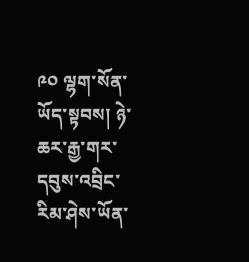༩༠ ལྷག་སོན་ཡོད་སྟབས། ཉེ་ཆར་རྒྱ་གར་དབུས་འབྲིང་རིམ་ཤེས་ཡོན་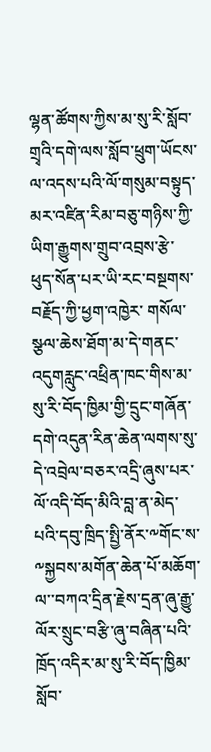ལྷན་ཚོགས་ཀྱིས་མ་སུ་རི་སློབ་གྲྭའི་དགེ་ལས་སློབ་ཕྲུག་ཡོངས་ལ་འདས་པའི་ལོ་གསུམ་བསྟུད་མར་འཛིན་རིམ་བཅུ་གཉིས་ཀྱི་ཡིག་རྒྱུགས་གྲུབ་འབྲས་རྩེ་ཕུད་སོན་པར་ཡི་རང་བསྔགས་བརྗོད་ཀྱི་ཕྱག་འཁྱེར་ གསོལ་སྩལ་ཆེས་ཐོག་མ་དེ་གནང་འདུགརླུང་འཕྲིན་ཁང་གིས་མ་སུ་རི་བོད་ཁྱིམ་གྱི་དྲུང་གཞོན་དགེ་འདུན་རིན་ཆེན་ལགས་སུ་དེ་འབྲེལ་བཅར་འདྲི་ཞུས་པར་ལོ་འདི་བོད་མིའི་བླ་ན་མེད་པའི་དབུ་ཁྲིད་སྤྱི་ནོར་༸གོང་ས་༸སྐྱབས་མགོན་ཆེན་པོ་མཆོག་ལ་་བཀའ་དྲིན་རྗེས་དྲན་ཞུ་རྒྱུ་ལོར་སྲུང་བརྩི་ཞུ་བཞིན་པའི་ཁྲོད་འདིར་མ་སུ་རི་བོད་ཁྱིམ་སློབ་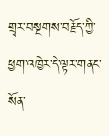གྲྭར་བསྔགས་བརྗོད་ཀྱི་ཕྱག་འཁྱེར་དེ་ལྟར་གནང་སོན་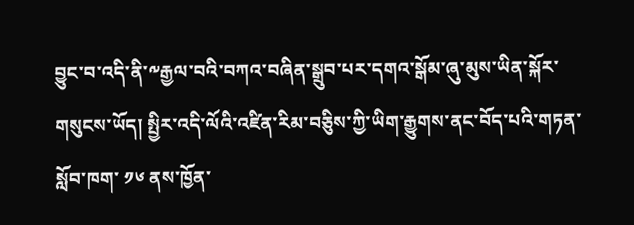བྱུང་བ་འདི་ནི་༸རྒྱལ་བའི་བཀའ་བཞིན་སྒྲུབ་པར་དགའ་སྒོམ་ཞུ་མུས་ཡིན་སྐོར་གསུངས་ཡོད། སྤྱིར་འདི་ལོའི་འཛིན་རིམ་བཅིུས་ཀྱི་ཡིག་རྒྱུགས་ནང་བོད་པའི་གཏན་སློབ་ཁག་ ༡༦ ནས་ཁྱོན་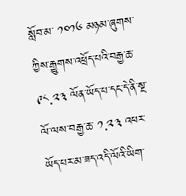སློབ་མ་ ༡༠༡༦ མཉམ་ཞུགས་ཀྱིས་རྒྱུགས་འཕྲོད་པའི་བརྒྱ་ཆ་ ༩༨.༢༣ ལོན་ཡོད་པ་དང་དེ་ནི་སྔ་ལོ་ལས་བརྒྱ་ཆ་ ༡.༢༣ འཕར་ཡོད་པར་མ་ཟད་འདི་ལོའི་ཡིག་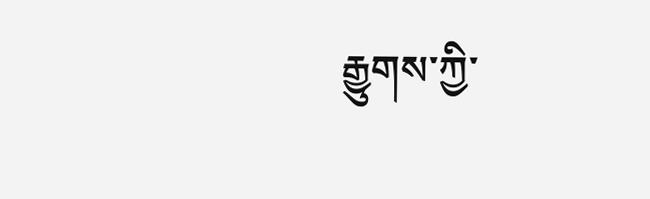རྒྱུགས་ཀྱི་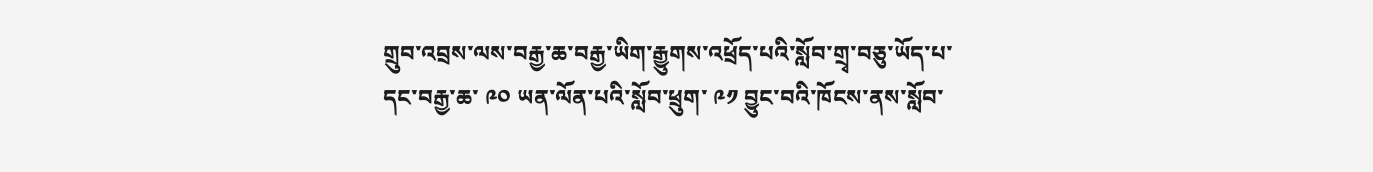གྲུབ་འབྲས་ལས་བརྒྱ་ཆ་བརྒྱ་ཡིག་རྒྱུགས་འཕྲོད་པའི་སློབ་གྲྭ་བཅུ་ཡོད་པ་དང་བརྒྱ་ཆ་ ༩༠ ཡན་ལོན་པའི་སློབ་ཕྲུག་ ༩༡ བྱུང་བའི་ཁོངས་ནས་སློབ་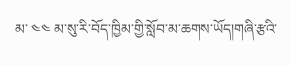མ་ ༤༤ མ་སུ་རི་བོད་ཁྱིམ་གྱི་སློབ་མ་ཆགས་ཡོད།གཞི་རྩའི་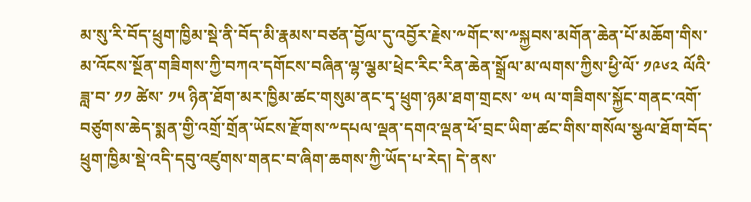མ་སུ་རི་བོད་ཕྲུག་ཁྱིམ་སྡེ་ནི་བོད་མི་རྣམས་བཙན་བྱོལ་དུ་འབྱོར་རྗེས་༸གོང་ས་༸སྐྱབས་མགོན་ཆེན་པོ་མཆོག་གིས་མ་འོངས་སྔོན་གཟིགས་ཀྱི་བཀའ་དགོངས་བཞིན་ལྷ་ལྕམ་ཕྲེང་རིང་རིན་ཆེན་སྒྲོལ་མ་ལགས་ཀྱིས་ཕྱི་ལོ་ ༡༩༦༢ ལོའི་ཟླ་བ་ ༡༡ ཚེས་ ༡༥ ཉིན་ཐོག་མར་ཁྱིམ་ཚང་གསུམ་ནང་དྭ་ཕྲུག་ཉམ་ཐག་གྲངས་ ༧༥ ལ་གཟིགས་སྐྱོང་གནང་འགོ་བཙུགས་ཆེད་སྨན་གྱི་འགྲོ་གྲོན་ཡོངས་རྫོགས་༸དཔལ་ལྡན་དགའ་ལྡན་ཕོ་བྲང་ཡིག་ཚང་གིས་གསོལ་སྩལ་ཐོག་བོད་ཕྲུག་ཁྱིམ་སྡེ་འདི་དབུ་འཛུགས་གནང་བ་ཞིག་ཆགས་ཀྱི་ཡོད་པ་རེད། དེ་ནས་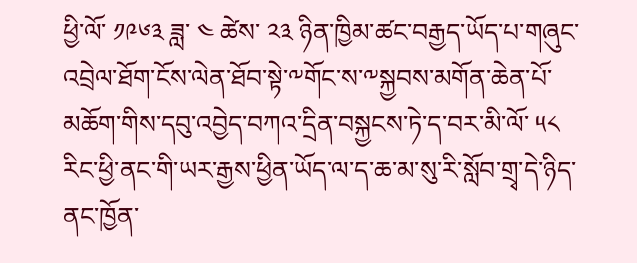ཕྱི་ལོ་ ༡༩༦༣ ཟླ་ ༤ ཚེས་ ༢༣ ཉིན་ཁྱིམ་ཚང་བརྒྱད་ཡོད་པ་གཞུང་འབྲེལ་ཐོག་ངོས་ལེན་ཐོབ་སྟེ་༸གོང་ས་༸སྐྱབས་མགོན་ཆེན་པོ་མཆོག་གིས་དབུ་འབྱེད་བཀའ་དྲིན་བསྐྱངས་ཏེ་ད་བར་མི་ལོ་ ༥༨ རིང་ཕྱི་ནང་གི་ཡར་རྒྱས་ཕྱིན་ཡོད་ལ་ད་ཆ་མ་སུ་རི་སློབ་གྲྭ་དེ་ཉིད་ནང་ཁྱོན་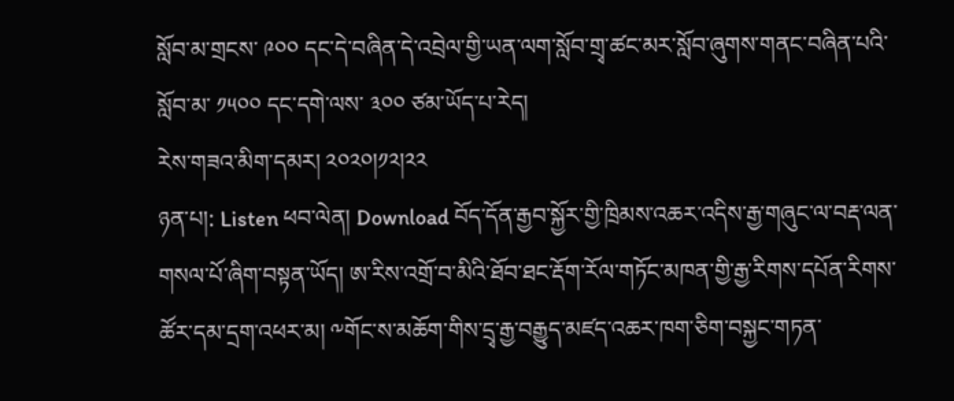སློབ་མ་གྲངས་ ༩༠༠ དང་དེ་བཞིན་དེ་འབྲེལ་གྱི་ཡན་ལག་སློབ་གྲྭ་ཚང་མར་སློབ་ཞུགས་གནང་བཞིན་པའི་སློབ་མ་ ༡༥༠༠ དང་དགེ་ལས་ ༣༠༠ ཙམ་ཡོད་པ་རེད།
རེས་གཟའ་མིག་དམར། ༢༠༢༠།༡༢།༢༢
ཉན་པ།: Listen ཕབ་ལེན། Download བོད་དོན་རྒྱབ་སྐྱོར་གྱི་ཁྲིམས་འཆར་འདིས་རྒྱ་གཞུང་ལ་བརྡ་ལན་གསལ་པོ་ཞིག་བསྟན་ཡོད། ཨ་རིས་འགྲོ་བ་མིའི་ཐོབ་ཐང་རྡོག་རོལ་གཏོང་མཁན་གྱི་རྒྱ་རིགས་དཔོན་རིགས་ཚོར་དམ་དྲག་འཕར་མ། ༸གོང་ས་མཆོག་གིས་དྲྭ་རྒྱ་བརྒྱུད་མཛད་འཆར་ཁག་ཅིག་བསྐྱང་གཏན་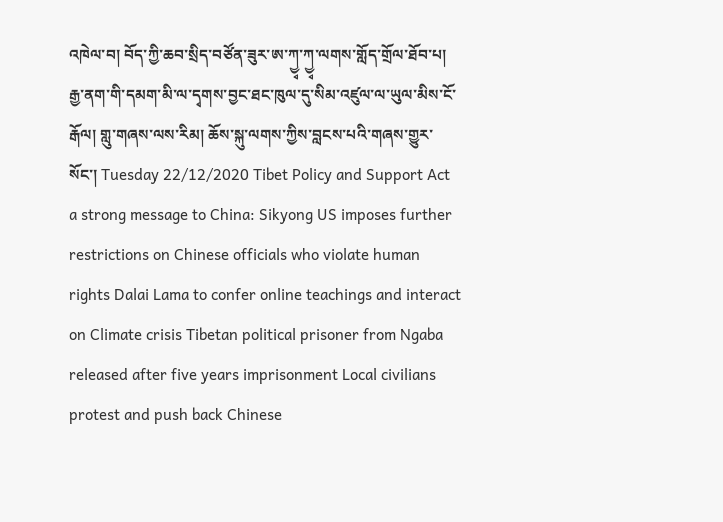འཁེལ་བ། བོད་ཀྱི་ཆབ་སྲིད་བཙོན་ཟུར་ཨ་ཀྱྭ་ཀྱྭ་ལགས་གློད་གྲོལ་ཐོབ་པ། རྒྱ་ནག་གི་དམག་མི་ལ་དྭགས་བྱང་ཐང་ཁུལ་དུ་སིམ་འཛུལ་ལ་ཡུལ་མིས་ངོ་རྒོལ། གླུ་གཞས་ལས་རིམ། ཆོས་སྐུ་ལགས་ཀྱིས་བླངས་པའི་གཞས་གྱུར་སོང་། Tuesday 22/12/2020 Tibet Policy and Support Act a strong message to China: Sikyong US imposes further restrictions on Chinese officials who violate human rights Dalai Lama to confer online teachings and interact on Climate crisis Tibetan political prisoner from Ngaba released after five years imprisonment Local civilians protest and push back Chinese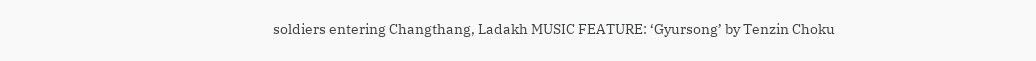soldiers entering Changthang, Ladakh MUSIC FEATURE: ‘Gyursong’ by Tenzin Choku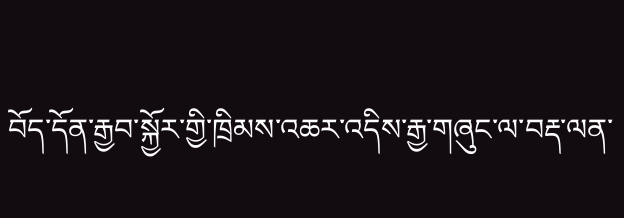བོད་དོན་རྒྱབ་སྐྱོར་གྱི་ཁྲིམས་འཆར་འདིས་རྒྱ་གཞུང་ལ་བརྡ་ལན་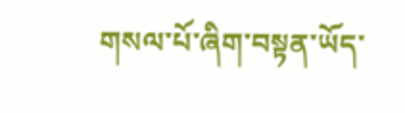གསལ་པོ་ཞིག་བསྟན་ཡོད་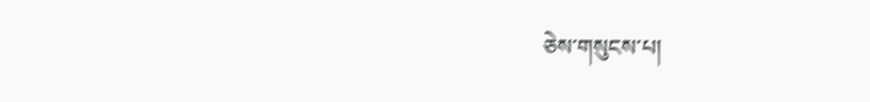ཅེས་གསུངས་པ།